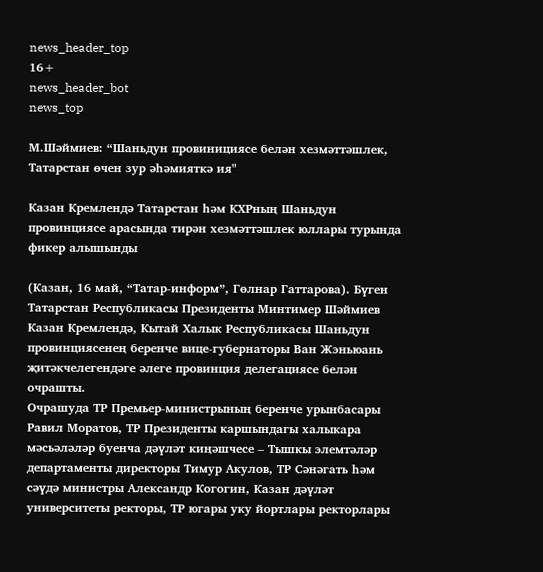news_header_top
16+
news_header_bot
news_top

М.Шәймиев: “Шаньдун провинициясе белән хезмәттәшлек, Татарстан өчен зур әһәмияткә ия"

Казан Кремлендә Татарстан һәм КХРның Шаньдун провинциясе арасында тирән хезмәттәшлек юллары турында фикер алышынды

(Казан, 16 май, “Татар-информ”, Гөлнар Гаттарова). Бүген Татарстан Республикасы Президенты Минтимер Шәймиев Казан Кремлендә, Кытай Халык Республикасы Шаньдун провинциясенең беренче вице-губернаторы Ван Жэньюань җитәкчелегендәге әлеге провинция делегациясе белән очрашты.
Очрашуда ТР Премьер-министрының беренче урынбасары Равил Моратов, ТР Президенты каршындагы халыкара мәсьәләләр буенча дәүләт киңәшчесе – Тышкы элемтәләр департаменты директоры Тимур Акулов, ТР Сәнәгать һәм сәүдә министры Александр Когогин, Казан дәүләт университеты ректоры, ТР югары уку йортлары ректорлары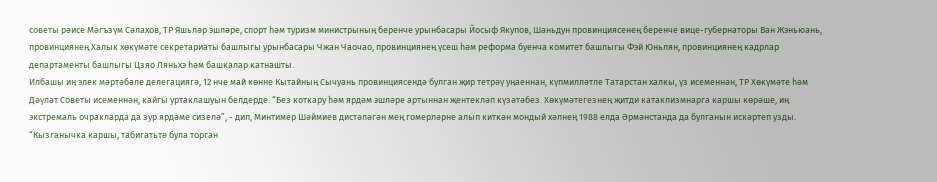советы рәисе Мәгъзүм Сәлахов, ТР Яшьләр эшләре, спорт һәм туризм министрының беренче урынбасары Йосыф Якупов, Шаньдун провинциясенең беренче вице-губернаторы Ван Жэньюань, провинциянең Халык хөкүмәте секретариаты башлыгы урынбасары Чжан Чаочао, провинциянең үсеш һәм реформа буенча комитет башлыгы Фэй Юньлян, провинциянең кадрлар департаменты башлыгы Цзяо Ляньхэ һәм башкалар катнашты.
Илбашы иң элек мәртәбәле делегациягә, 12 нче май көнне Кытайның Сычуань провинциясендә булган җир тетрәү уңаеннан, күпмилләтле Татарстан халкы, үз исеменнән, ТР Хөкүмәте һәм Дәүләт Советы исеменнән, кайгы уртаклашуын белдерде. “Без коткару һәм ярдәм эшләре артыннан җентекләп күзәтәбез. Хөкүмәтегезнең җитди катаклизмнарга каршы көрәше, иң экстремаль очракларда да зур ярдәме сизелә”, - дип, Минтимер Шәймиев дистәләгән мең гомерләрне алып киткән мондый хәлнең 1988 елда Әрмәнстанда да булганын искәртеп узды. “Кызганычка каршы, табигатьтә була торган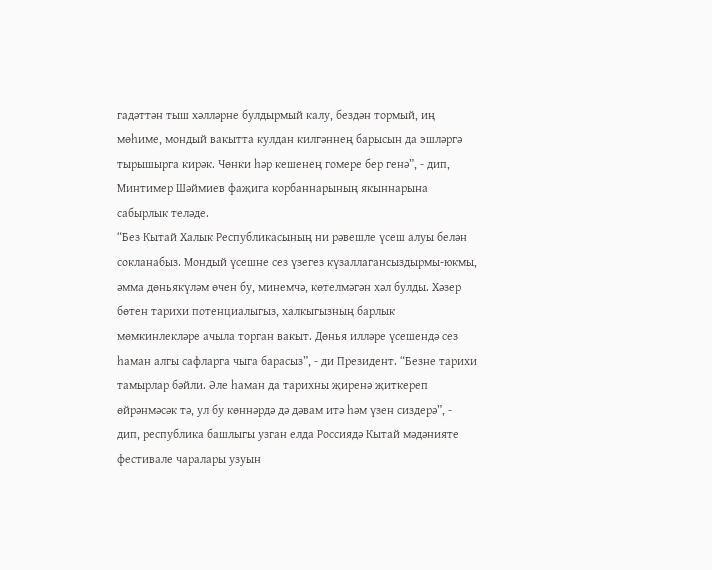гадәттән тыш хәлләрне булдырмый калу, бездән тормый, иң мөһиме, мондый вакытта кулдан килгәннең барысын да эшләргә тырышырга кирәк. Чөнки һәр кешенең гомере бер генә”, - дип, Минтимер Шәймиев фаҗига корбаннарының якыннарына сабырлык теләде.
“Без Кытай Халык Республикасының ни рәвешле үсеш алуы белән сокланабыз. Мондый үсешне сез үзегез күзаллагансыздырмы-юкмы, әмма дөньякүләм өчен бу, минемчә, көтелмәгән хәл булды. Хәзер бөтен тарихи потенциалыгыз, халкыгызның барлык мөмкинлекләре ачыла торган вакыт. Дөнья илләре үсешендә сез һаман алгы сафларга чыга барасыз”, - ди Президент. “Безне тарихи тамырлар бәйли. Әле һаман да тарихны җиренә җиткереп өйрәнмәсәк тә, ул бу көннәрдә дә дәвам итә һәм үзен сиздерә”, - дип, республика башлыгы узган елда Россиядә Кытай мәдәнияте фестивале чаралары узуын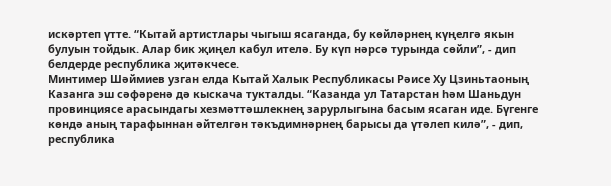искәртеп үтте. “Кытай артистлары чыгыш ясаганда, бу көйләрнең күңелгә якын булуын тойдык. Алар бик җиңел кабул ителә. Бу күп нәрсә турында сөйли”, - дип белдерде республика җитәкчесе.
Минтимер Шәймиев узган елда Кытай Халык Республикасы Рәисе Ху Цзиньтаоның Казанга эш сәфәренә дә кыскача тукталды. “Казанда ул Татарстан һәм Шаньдун провинциясе арасындагы хезмәттәшлекнең зарурлыгына басым ясаган иде. Бүгенге көндә аның тарафыннан әйтелгән тәкъдимнәрнең барысы да үтәлеп килә”, - дип, республика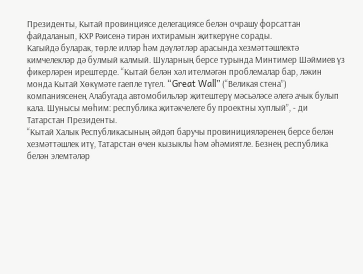Президенты, Кытай провинциясе делегациясе белән очрашу форсаттан файдаланып, КХР Рәисенә тирән ихтирамын җиткерүне сорады.
Кагыйдә буларак, төрле илләр һәм дәүләтләр арасында хезмәттәшлектә кимчелекләр дә булмый калмый. Шуларның берсе турында Минтимер Шәймиев үз фикерләрен ирештерде. “Кытай белән хәл ителмәгән проблемалар бар, ләкин монда Кытай Хөкүмәте гаепле түгел. “Great Wall” (“Великая стена”) компаниясенең Алабугада автомобильләр җитештерү мәсьәләсе әлегә ачык булып кала. Шунысы мөһим: республика җитәкчелеге бу проектны хуплый”, - ди Татарстан Президенты.
“Кытай Халык Республикасының әйдәп баручы провиницияләренең берсе белән хезмәттәшлек итү, Татарстан өчен кызыклы һәм әһәмиятле. Безнең республика белән элемтәләр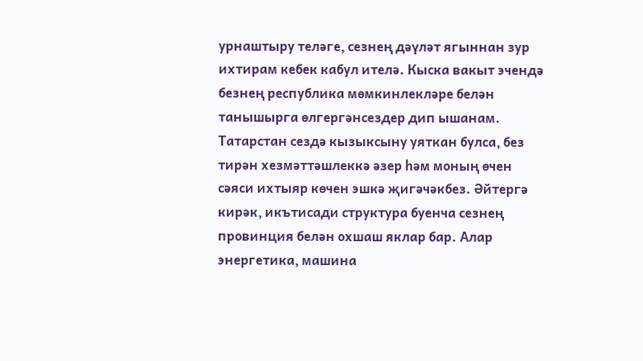урнаштыру теләге, сезнең дәүләт ягыннан зур ихтирам кебек кабул ителә. Кыска вакыт эчендә безнең республика мөмкинлекләре белән танышырга өлгергәнсездер дип ышанам. Татарстан сездә кызыксыну уяткан булса, без тирән хезмәттәшлеккә әзер һәм моның өчен сәяси ихтыяр көчен эшкә җигәчәкбез. Әйтергә кирәк, икътисади структура буенча сезнең провинция белән охшаш яклар бар. Алар энергетика, машина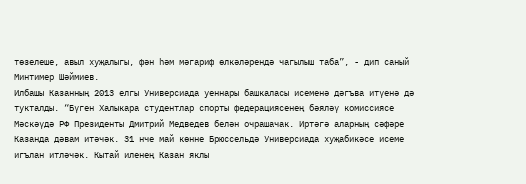төзелеше, авыл хуҗалыгы, фән һәм мәгариф өлкәләрендә чагылыш таба”, - дип саный Минтимер Шәймиев.
Илбашы Казанның 2013 елгы Универсиада уеннары башкаласы исеменә дәгъва итүенә дә тукталды. “Бүген Халыкара студентлар спорты федерациясенең бәяләү комиссиясе Мәскәүдә РФ Президенты Дмитрий Медведев белән очрашачак. Иртәгә аларның сәфәре Казанда дәвам итәчәк. 31 нче май көнне Брюссельдә Универсиада хуҗабикәсе исеме игълан итләчәк. Кытай иленең Казан яклы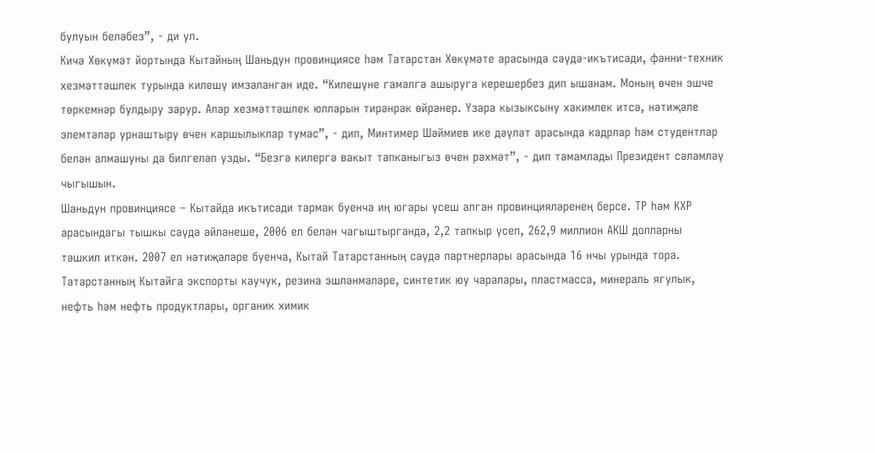булуын беләбез”, - ди ул.
Кичә Хөкүмәт йортында Кытайның Шаньдун провинциясе һәм Татарстан Хөкүмәте арасында сәүдә-икътисади, фәнни-техник хезмәттәшлек турында килешү имзаланган иде. “Килешүне гамәлгә ашыруга керешербез дип ышанам. Моның өчен эшче төркемнәр булдыру зарур. Алар хезмәттәшлек юлларын тирәнрәк өйрәнер. Үзара кызыксыну хакимлек итсә, нәтиҗәле элемтәләр урнаштыру өчен каршылыклар тумас”, - дип, Минтимер Шәймиев ике дәүләт арасында кадрлар һәм студентлар белән алмашуны да билгеләп узды. “Безгә килергә вакыт тапканыгыз өчен рәхмәт”, - дип тәмамлады Президент сәламләү чыгышын.
Шаньдун провинциясе – Кытайда икътисади тармак буенча иң югары үсеш алган провинцияләренең берсе. ТР һәм КХР арасындагы тышкы сәүдә әйләнеше, 2006 ел белән чагыштырганда, 2,2 тапкыр үсеп, 262,9 миллион АКШ долларны тәшкил иткән. 2007 ел нәтиҗәләре буенча, Кытай Татарстанның сәүдә партнерлары арасында 16 нчы урында тора. Татарстанның Кытайга экспорты каучук, резина эшләнмәләре, синтетик юу чаралары, пластмасса, минераль ягулык, нефть һәм нефть продуктлары, органик химик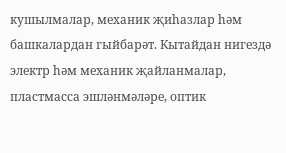кушылмалар, механик җиһазлар һәм башкалардан гыйбарәт. Кытайдан нигездә электр һәм механик җайланмалар, пластмасса эшләнмәләре, оптик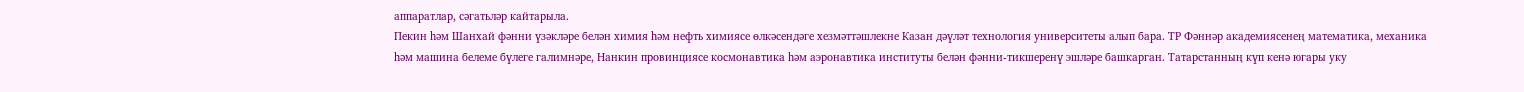аппаратлар, сәгатьләр кайтарыла.
Пекин һәм Шанхай фәнни үзәкләре белән химия һәм нефть химиясе өлкәсендәге хезмәттәшлекне Казан дәүләт технология университеты алып бара. ТР Фәннәр академиясенең математика, механика һәм машина белеме бүлеге галимнәре, Нанкин провинциясе космонавтика һәм аэронавтика институты белән фәнни-тикшеренү эшләре башкарган. Татарстанның күп кенә югары уку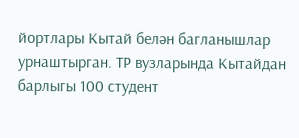йортлары Кытай белән багланышлар урнаштырган. ТР вузларында Кытайдан барлыгы 100 студент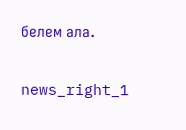белем ала.

news_right_1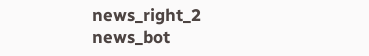news_right_2
news_bot